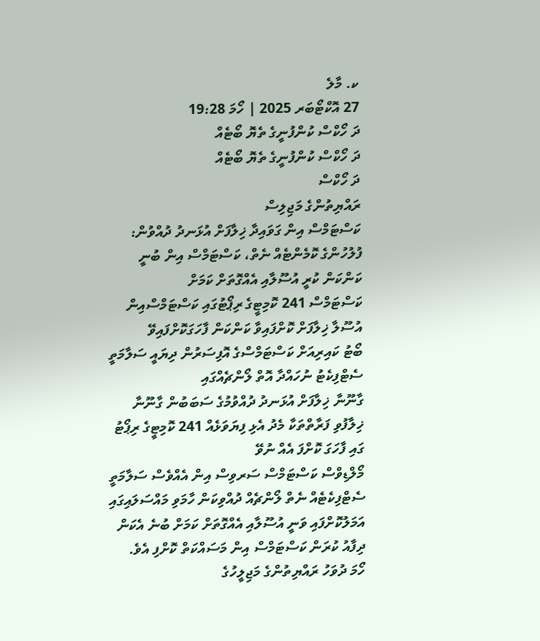ކ. މާލެ
27 އޮކްޓޯބަރ 2025 | ހޯމަ 19:28
ދަ ހޯކްސް ކުންފުނީގެ ތެޔޮ ބޯޓެއް
ދަ ހޯކްސް ކުންފުނީގެ ތެޔޮ ބޯޓެއް
ދަ ހޯކްސް
ރައްޔިތުންގެ މަޖިލިސް
ކަސްޓަމްސް އިން ގަވައިދާ ޚިލާފަށް އުޅަނދު ދުއްވުން: ފުލުހުންގެ ކޮމެންޓެއް ނެތް، ކަސްޓަމްސް އިން ބުނީ ކަންކަން ކުރީ އުސޫލާއި އެއްގޮތަށް ކަމަށް
ކަސްޓަމްސް 241 ކޮމިޓީގެ ރިޕޯޓުގައި ކަސްޓަމްސްއިން އުސޫލާ ޚިލާފަށް ކޮށްފައިވާ ކަންކަން ފާހަގަކޮށްފައިވޭ
ބޯޓު ކައިރިއަށް ކަސްޓަމްސްގެ އޮފިސަރުން ދިޔައީ ސަލާމަތީ ސެޓްފިކެޓު ނުހައްދާ އޮތް ލޯންޗެއްގައި
ގާނޫނާ ޚިލާފަށް އުޅަނދު ދުއްވުމުގެ ސަބަބުން ގާނޫނާ ޚިލާފުވި ފަރާތްތަކާ މެދު އެޅި ފިޔަވަޅެއް 241 ކޮމިޓީގެ ރިޕޯޓު ގައި ފާހަގަ ކޮށްފަ އެއް ނުވޭ
މޯލްޑިވްސް ކަސްޓަމްސް ސަރވިސް އިން އެއްވެސް ސަލާމަތީ ސެޓްފިކެޓެއް ނެތް ލޯންޗެއް ދުއްވިކަން ހާމަވި މައްސަލައިގައި އަމަލުކޮށްފައި ވަނީ އުސޫލާއި އެއްގޮތަށް ކަމަށް ބުނެ އެކަން ދިފާއު ކުރަން ކަސްޓަމްސް އިން މަސައްކަތް ކޮށްފި އެވެ.
ހޯމަ ދުވަހު ރައްޔިތުންގެ މަޖިލީހުގެ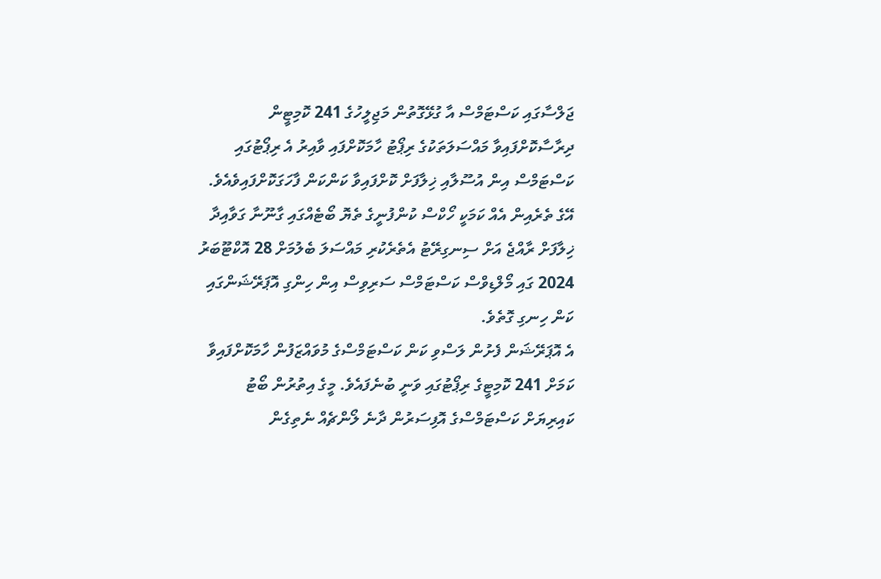ޖަލްސާގައި ކަސްޓަމްސް އާ ގުޅޭގޮތުން މަޖިލީހުގެ 241 ކޮމިޓީން ދިރާސާކޮށްފައިވާ މައްސަލަތަކުގެ ރިޕޯޓު ހާމަކޮށްފައި ވާއިރު އެ ރިޕޯޓުގައި ކަސްޓަމްސް އިން އުސޫލާއި ޚިލާފަށް ކޮށްފައިވާ ކަންކަން ފާހަގަކޮށްފައިވެއެވެ. އޭގެ ތެރެއިން އެއް ކަމަކީ ހޯކްސް ކުންފުނީގެ ތެޔޮ ބޯޓެއްގައި ގާނޫނާ ގަވާއިދާ ޚިލާފަށް ރާއްޖެ އަށް ސިނގިރޭޓު އެތެރެކުރި މައްސަލަ ބެލުމަށް 28 އޮކްޓޫބަރު 2024 ގައި މޯލްޑިވްސް ކަސްޓަމްސް ސަރިވިސް އިން ހިންގި އޮޕަރޭޝަންގައި ކަން ހިނގި ގޮތެވެ.
އެ އޮޕަރޭޝަން ފެށުން ލަސްވި ކަން ކަސްޓަމްސްގެ މުވައްޒަފުން ހާމަކޮށްފައިވާ ކަމަށް 241 ކޮމިޓީގެ ރިޕޯޓުގައި ވަނީ ބުނެފައެވެ. މީގެ އިތުރުން ބޯޓު ކައިރިޔަށް ކަސްޓަމްސްގެ އޮފިސަރުން ދާނެ ލޯންޗެއް ނެތިގެން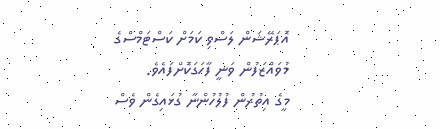އޮޕަރޭޝަން ލަސްވި ކަމަށް ކަސްޓަމްސްގެ މުވައްޒަފުން ވަނީ ފާހަގަކޮށްފައެވެ.
މީގެ އިތުރުން ފުލުހުންނާ ގުޅައިގެން ވެސް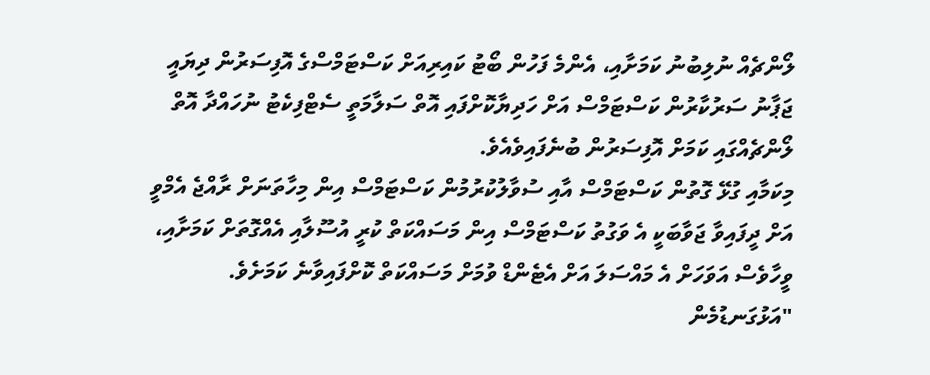ލޯންޗެއް ނުލިބުނު ކަމަށާއި، އެންމެ ފަހުން ބޯޓު ކައިރިއަށް ކަސްޓަމްސްގެ އޮފިސަރުން ދިޔައީ ޖަޕާނު ސަރުކާރުން ކަސްޓަމްސް އަށް ހަދިޔާކޮށްފައި އޮތް ސަލާމަތީ ސެޓްފިކެޓު ނުހައްދާ އޮތް ލޯންޗެއްގައި ކަމަށް އޮފިސަރުން ބުނެފައިވެއެވެ.
މިކަމާއި ގުޅޭ ގޮތުން ކަސްޓަމްސް އާއި ސުވާލުކުރުމުން ކަސްޓަމްސް އިން މިހާތަނަށް ރާއްޖެ އެމްވީ އަށް ދީފައިވާ ޖަވާބަކީ އެ ވަގުތު ކަސްޓަމްސް އިން މަސައްކަތް ކުރީ އުސޫލާއި އެއްގޮތަށް ކަމަށާއި، ވީހާވެސް އަވަހަށް އެ މައްސަލަ އަށް އެޓެންޑް ވުމަށް މަސައްކަތް ކޮށްފައިވާނެ ކަމަށެވެ.
"އަޅުގަނޑުމެން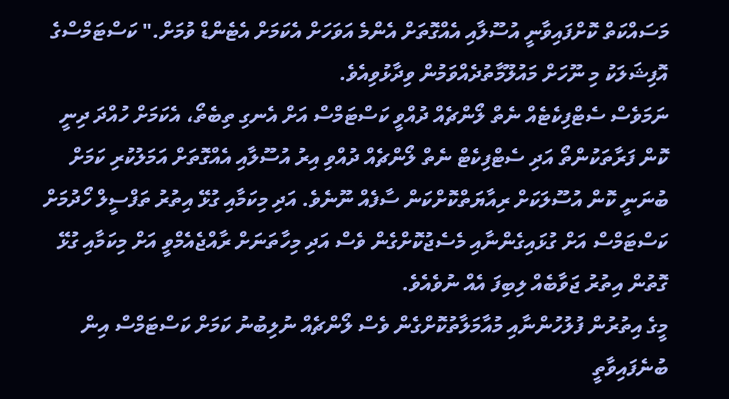މަސައްކަތް ކޮށްފައިވާނީ އުސޫލާއި އެއްގޮތަށް އެންމެ އަވަހަށް އެކަމަށް އެޓެންޑް ވުމަށް." ކަސްޓަމްސްގެ އޮފިޝަލަކު މި ނޫހަށް މައުލޫމާތުދެއްވަމުން ވިދާޅުވިއެވެ.
ނަމަވެސް ސެޓްފިކެޓެއް ނެތް ލޯންޗެއް ދުއްވީ ކަސްޓަމްސް އަށް އެނގި ތިބެތޯ، އެކަމަށް ހުއްދަ ދިނީ ކޮން ފަރާތަކުންތޯ އަދި ސެޓްފިކެޓް ނެތް ލޯންޗެއް ދުއްވި އިރު އުސޫލާއި އެއްގޮތަށް އަމަލުކުރި ކަމަށް ބުނަނީ ކޮން އުސޫލަކަށް ރިއާޔަތްކޮށްކަން ސާފެއް ނޫނެވެ. އަދި މިކަމާއި ގުޅޭ އިތުރު ތަފްސީލް ހޯދުމަށް ކަސްޓަމްސް އަށް ގުޅައިގެންނާއި މެސެޖުކޮށްގެން ވެސް އަދި މިހާތަނަށް ރާއްޖެއެމްވީ އަށް މިކަމާއި ގުޅޭ ގޮތުން އިތުރު ޖަވާބެއް ލިބިފަ އެއް ނުވެއެވެ.
މީގެ އިތުރުން ފުލުހުންނާއި މުއާމަލާތުކޮށްގެން ވެސް ލޯންޗެއް ނުލިބުނު ކަމަށް ކަސްޓަމްސް އިން ބުނެފައިވާތީ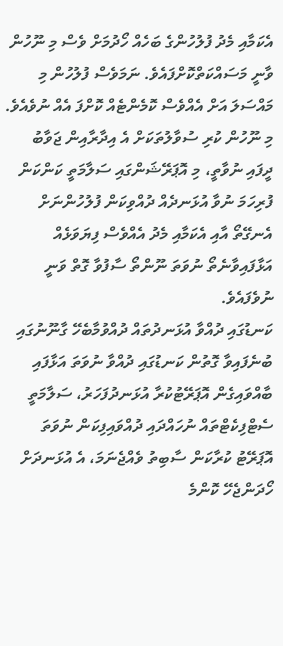އެކަމާއި މެދު ފުލުހުންގެ ބަހެއް ހޯދުމަށް ވެސް މި ނޫހުން ވާނީ މަސައްކަތްކޮށްފައެވެ. ނަމަވެސް ފުލުހުން މި މައްސަލަ އަށް އެއްވެސް ކޮމެންޓެއް ކޮށްފަ އެއް ނުވެއެވެ.
މި ނޫހުން ކުރި ސުވާލުތަކަށް އެ އިދާރާއިން ޖަވާބު ދީފައި ނުވާތީ، މި އޮޕަރޭޝަންގައި ސަލާމަތީ ކަންކަން ފުރިހަމަ ނުވާ އުޅަނދެއް ދުއްވިކަން ފުލުހުންނަށް އެނގޭތޯ އާއި އެކަމާއި މެދު އެއްވެސް ފިޔަވަޅެއް އަޅާފައިވާނެތޯ ނުވަތަ ނޫންތޯ ސާފުވާ ގޮތް ވަނީ ނުވެފައެވެ.
ކަނޑުގައި ދުއްވާ އުޅަނދުތައް ދުއްވުމާބެހޭ ގާނޫނުގައި ބުނެފައިވާ ގޮތުން ކަނޑުގައި ދުއްވާ ނުވަތަ އަޅާފައި ބާއްވައިގެން އޮޕަރޭޓުކުރާ އުޅަނދުފަހަރު، ސަލާމަތީ ސެޓްފިކެޓްތައް ނުހައްދައި ދުއްވައިފިކަން ނުވަތަ އޮޕަރޭޓު ކުރާކަން ސާބިތު ވެއްޖެނަމަ، އެ އުޅަނދަށް ހޯދަންޖެހޭ ކޮންމެ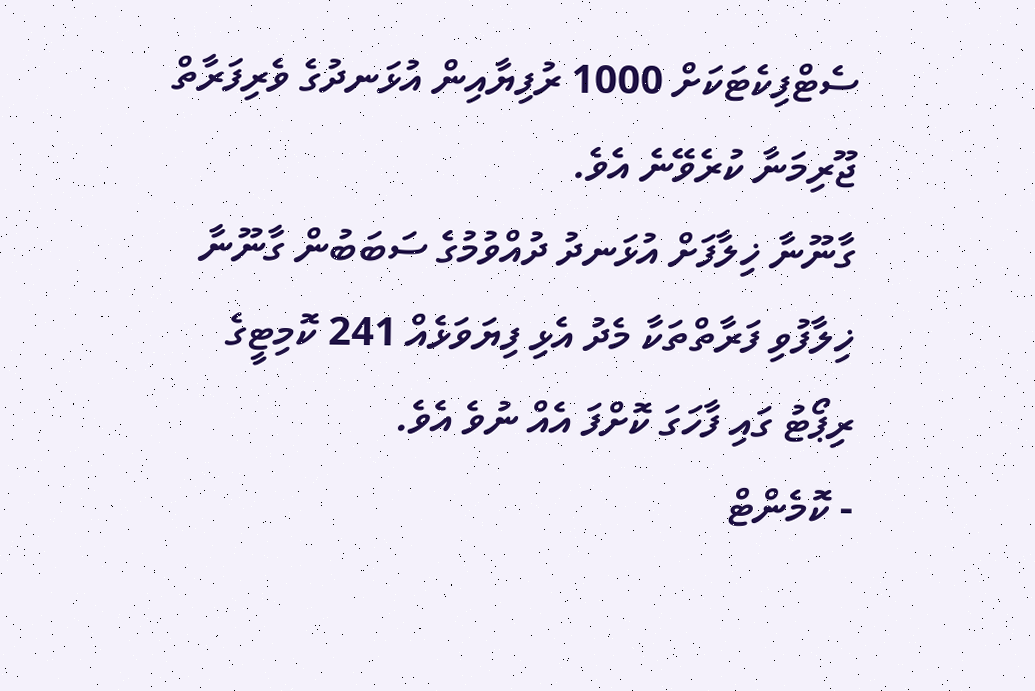ސެޓްފިކެޓަކަށް 1000 ރުފިޔާއިން އުޅަނދުގެ ވެރިފަރާތް ޖޫރިމަނާ ކުރެވޭނެ އެވެ.
ގާނޫނާ ޚިލާފަށް އުޅަނދު ދުއްވުމުގެ ސަބަބުން ގާނޫނާ ޚިލާފުވި ފަރާތްތަކާ މެދު އެޅި ފިޔަވަޅެއް 241 ކޮމިޓީގެ ރިޕޯޓު ގައި ފާހަގަ ކޮށްފަ އެއް ނުވެ އެވެ.
- ކޮމެންޓް